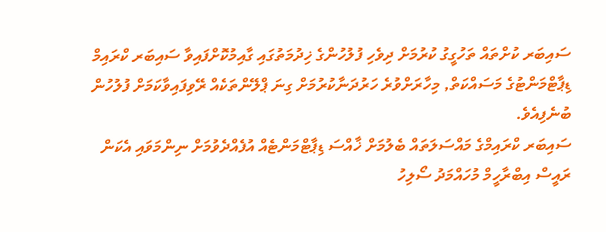ސައިބަރ ކުށްތައް ތަހުގީގު ކުރުމަށް ދިވެހި ފުލުހުންގެ ޚިދުމަތުގައި ގާއިމުކޮށްފައިވާ ސައިބަރ ކްރައިމް ޑިޕާޓްމަންޓުގެ މަސައްކަތް, މިހާރަށްވުރެ ހަރުދަނާކުރުމަށް ގިނަ ޕްލޭންތަކެއް ރޭވިފައިވާކަމަށް ފުލުހުން ބުނެފިއެވެ.
ސައިބަރ ކްރައިމްގެ މައްސަލަތައް ބެލުމަށް ޚާއްސަ ޑިޕާޓްމަންޓެއް އުފެއްދެވުމަށް ނިންމަވައި އެކަން ރައީސް އިބްރާހީމް މުހައްމަދު ސޯލިހު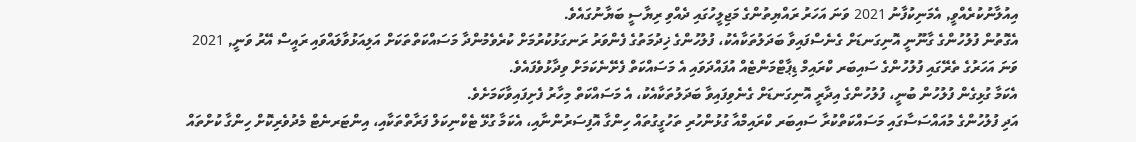އިއުލާނުކުރެއްވީ, އެމަނިކުފާނު 2021 ވަނަ އަހަރު ރައްޔިތުންގެ މަޖިލީހުގައި ދެއްވި ރިޔާސީ ބަޔާނުގައެވެ.
އެގޮތުން ފުލުހުންގެ ގާނޫނީ އޮނިގަނޑަށް ގެނެސްފައިވާ ބަދަލުތަކާއެކު، ފުލުހުންގެ ޚިދުމަތުގެ ފެންވަރު ރަނގަޅުކުރުމަށް ކުރެވެމުންދާ މަސައްކަތްތަކަށް އަލިއަޅުވާލައްވައި ރައީސް އޭރު ވަނީ, 2021 ވަނަ އަހަރުގެ ތެރޭގައި ފުލުހުންގެ ސައިބަރ ކްރައިމް ޑިޕާޓްމަންޓެއް އުފައްދަވައި އެ މަސައްކަތް ފެށޭނެކަމަށް ވިދާޅުވެފައެވެ.
އެކަމާ ގުޅިގެން ފުލުހުން ބުނީ، ފުލުހުންގެ އިދާރީ އޮނިގަނޑަށް ގެނެވިފައިވާ ބަދަލުތަކާއެކު، އެ މަސައްކަތް މިހާރު ފެށިފައިވާކަމަށެވެ.
އަދި ފުލުހުންގެ މުއައްސަސާގައި މަސައްކަތްކުރާ ސައިބަރ ކްރައިމްއާ ގުޅުންހުރި ތަހުގީގުތައް ހިންގާ އޮފިސަރުންނާއި، އެކަމާ ގުޅޭ ޓެކްނިކަލް ފަރާތްތަކާއި، އިންޓަރނެޓް މެދުވެރިކޮށް ހިންގާ ކުށްތައް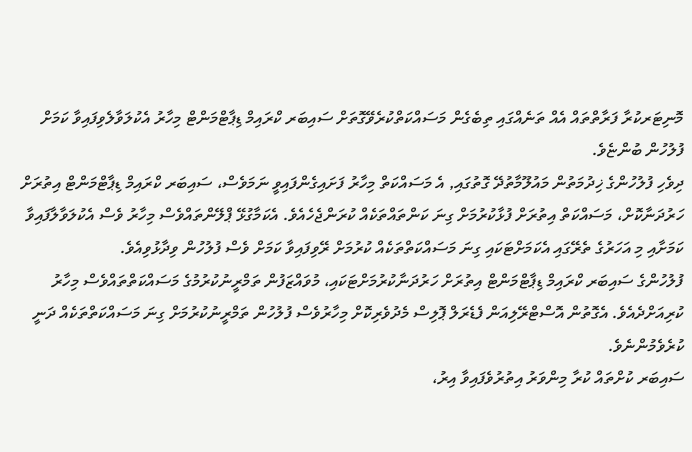މޮނިޓަރކުރާ ފަރާތްތައް އެއް ތަނެއްގައި ތިބެގެން މަސައްކަތްކުރެވޭގޮތަށް ސައިބަރ ކްރައިމް ޑިޕާޓްމަންޓް މިހާރު އެކުލަވާލެވިފައިވާ ކަމަށް ފުލުހުން ބުންޏެވެ.
ދިވެހި ފުލުހުންގެ ޚިދުމަތުން މައުލޫމާތުދޭ ގޮތުގައި, އެ މަސައްކަތް މިހާރު ފަށައިގެންފައިވީ ނަމަވެސް، ސައިބަރ ކްރައިމް ޑިޕާޓްމަންޓް އިތުރަށް ހަރުދަނާކޮށް، މަސައްކަތް އިތުރަށް ފުޅާކުރުމަށް ގިނަ ކަންތައްތަކެއް ކުރަންޖެހެއެވެ. އެކަމާގުޅޭ ޕްލޭންތައްވެސް މިހާރު ވެސް އެކުލަވާލާފައިވާ ކަމަށާއި މި އަހަރުގެ ތެރޭގައި އެކަމަށްޓަކައި ގިނަ މަސައްކަތްތަކެއް ކުރުމަށް ރޭވިފައިވާ ކަމަށް ވެސް ފުލުހުން ވިދާޅުވިއެވެ.
ފުލުހުންގެ ސައިބަރ ކްރައިމް ޑިޕާޓްމަންޓް އިތުރަށް ހަރުދަނާކުރުމަށްޓަކައި، މުވައްޒަފުން ތަމްރީނުކުރުމުގެ މަސައްކަތްތައްވެސް މިހާރު ކުރިއަށްދެއެވެ. އެގޮތުން އޮސްޓްރޭލިއަން ފެޑެރަލް ޕޮލިސް މެދުވެރިކޮށް މިހާރުވެސް ފުލުހުން ތަމްރީނުކުރުމަށް ގިނަ މަސައްކަތްތަކެއް ދަނީ ކުރެވެމުންނެވެ.
ސައިބަރ ކުށްތައް ކުރާ މިންވަރު އިތުރުވެފައިވާ އިރު،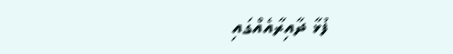ފުޅާ ދާއިރާއެއްގައި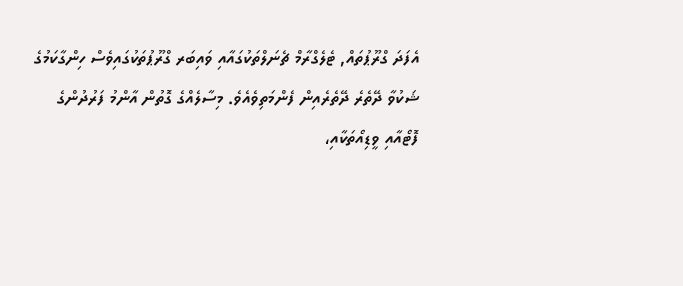އެފަދަ ގްރޫޕުތައް, ޓެލެގްރާމް ޗެނަލްތަކުގައާއި ވައިބަރ ގްރޫޕުތަކުގައިވެސް ހިންގާކަމުގެ ޝަކުވާ ދޭތެރެ ދޭތެރެއިން ފެންމަތިވެއެވެ. މިސާލެއްގެ ގޮތުން އާންމު ފަރުދުންގެ ފޮޓޯއާއި ވީޑިއޯތަކާއި،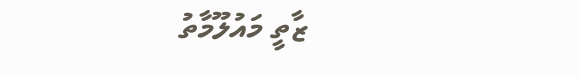ޒާތީ މައުލޫމާތު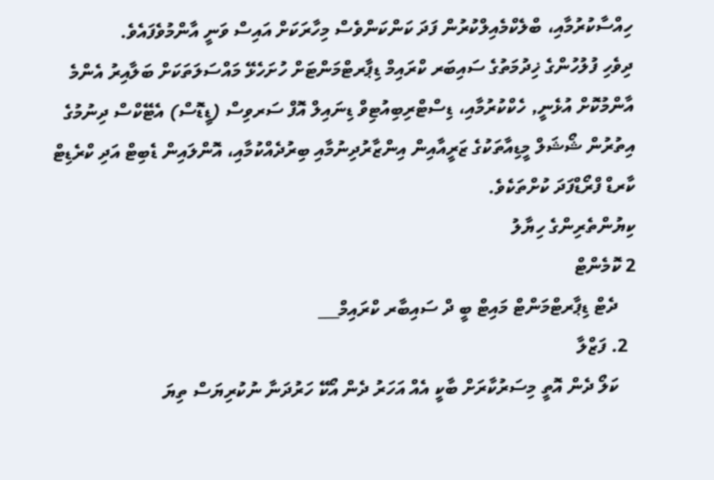ހިއްސާކުރުމާއި، ބްލެކްމެއިލްކުރުން ފަދަ ކަންކަންވެސް މިހާރަކަށް އައިސް ވަނީ އާންމުވެފައެވެ.
ދިވެހި ފުލުހުންގެ ޚިދުމަތުގެ ސައިބަރ ކްރައިމް ޑިޕާރޓްމަންޓަށް ހުށަހެޅޭ މައްސަލަތަކަށް ބަލާއިރު އެންމެ އާންމުކޮށް އުޅެނީ, ހެކްކުރުމާއި، ޑިސްޓްރިބިއުޓިވް ޑިނައިލް އޮފް ސަރވިސް (ޑީޑޮސް) އެޓޭކްސް ދިނުމުގެ އިތުރުން ޝޯޝަލް މީޑިއާތަކުގެ ޒަރީއާއިން އިންޒާރުދިނުމާއި ބިރުދެއްކުމާއި، އޮންލައިން ޑެބިޓް އަދި ކްރެޑިޓް ކާރޑް ފްރޯޑްފަދަ ކުށްތަކެވެ.
ކިޔުންތެރިންގެ ހިޔާލު
2 ކޮމެންޓް
    ދެޓް ޑިޕާރޓްމަންޓް މައިޓް ބީ ދް ސައިބާރ ކްރައިމް___
  2. ފަޒްލާ
    ކަލޯ ދެން އޮތީ މިސަރުކާރަށް ބާކީ އެއް އަހަރު ދެން އޯކޭ ހަރުދަނާ ނުކުރިޔަސް ތިޔަ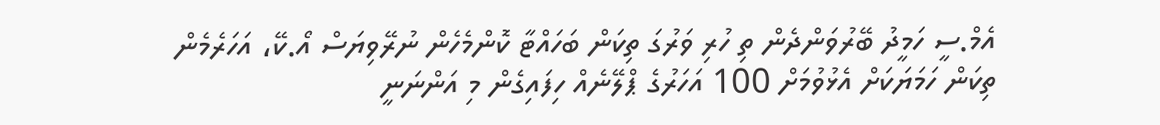އެމް.ސީ ހަމީދު ބޭރުވަންދެން ތި ހުރި ވަރުގަ ތިކަން ބަހައްޓާ ކޮންމެހެން ނުރޭވިޔަސް އޯ.ކޭ، އަހަރެމެން ތިކަން ހަމަޔަކަށް އެޅުވުމަށް 100 އަހަރުގެ ޕްލޭނެއް ހިފައިގެން މި އަންނަނީ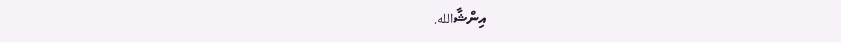އިންޝާالله.